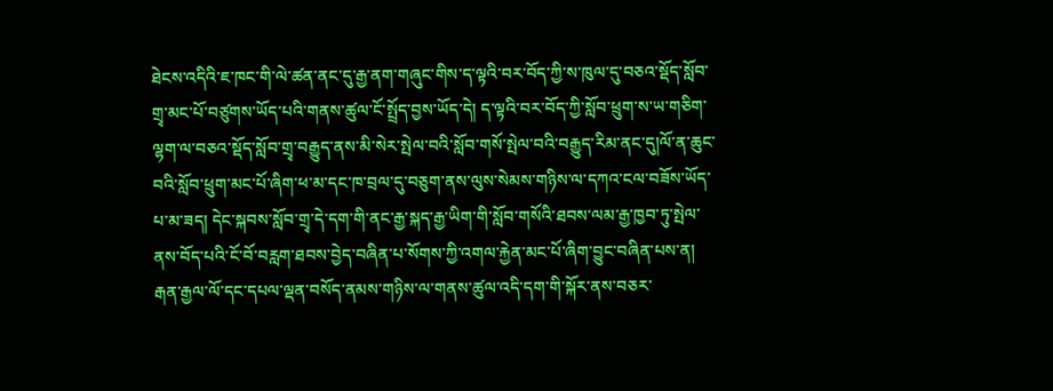ཐེངས་འདིའི་ཇ་ཁང་གི་ལེ་ཚན་ནང་དུ་རྒྱ་ནག་གཞུང་གིས་ད་ལྟའི་བར་བོད་ཀྱི་ས་ཁུལ་དུ་བཅའ་སྡོད་སློབ་གྲྭ་མང་པོ་བཙུགས་ཡོད་པའི་གནས་ཚུལ་ངོ་སྤྲོད་བྱས་ཡོད་དེ། ད་ལྟའི་བར་བོད་ཀྱི་སློབ་ཕྲུག་ས་ཡ་གཅིག་ལྷག་ལ་བཅའ་སྡོད་སློབ་གྲྭ་བརྒྱུད་ནས་མི་སེར་སྤེལ་བའི་སློབ་གསོ་སྤེལ་བའི་བརྒྱུད་རིམ་ནང་དུ།ལོ་ན་ཆུང་བའི་སློབ་ཕྲུག་མང་པོ་ཞིག་ཕ་མ་དང་ཁ་བྲལ་དུ་བཅུག་ནས་ལུས་སེམས་གཉིས་ལ་དཀའ་ངལ་བཟོས་ཡོད་པ་མ་ཟད། དེང་སྐབས་སློབ་གྲྭ་དེ་དག་གི་ནང་རྒྱ་སྐད་རྒྱ་ཡིག་གི་སློབ་གསོའི་ཐབས་ལམ་རྒྱ་ཁྱབ་ཏུ་སྤེལ་ནས་བོད་པའི་ངོ་བོ་བརླག་ཐབས་བྱེད་བཞིན་པ་སོགས་ཀྱི་འགལ་རྐྱེན་མང་པོ་ཞིག་བྱུང་བཞིན་པས་ན། རྒན་རྒྱལ་ལོ་དང་དཔལ་ལྡན་བསོད་ནམས་གཉིས་ལ་གནས་ཚུལ་འདི་དག་གི་སྐོར་ནས་བཅར་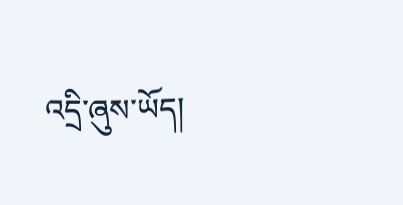འདྲི་ཞུས་ཡོད།